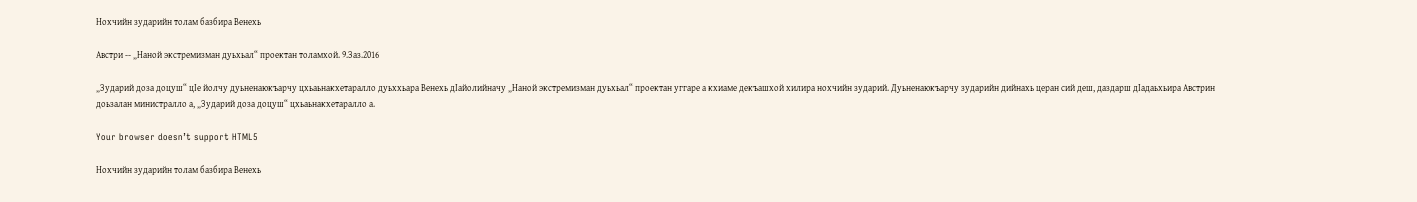Нохчийн зударийн толам базбира Венехь

Австри -- „Наной экстремизман дуьхьал“ проектан толамхой. 9.Заз.2016

„Зударий доза доцуш“ цIе йолчу дуьненаюкъарчу цхьаьнакхетаралло дуьххьара Венехь дIайолийначу „Наной экстремизман дуьхьал“ проектан уггаре а кхиаме декъашхой хилира нохчийн зударий. Дуьненаюкъарчу зударийн дийнахь церан сий деш, даздарш дIадаьхьира Австрин доьзалан министралло а, „Зударий доза доцуш“ цхьаьнакхетаралло а.

Your browser doesn’t support HTML5

Нохчийн зударийн толам базбира Венехь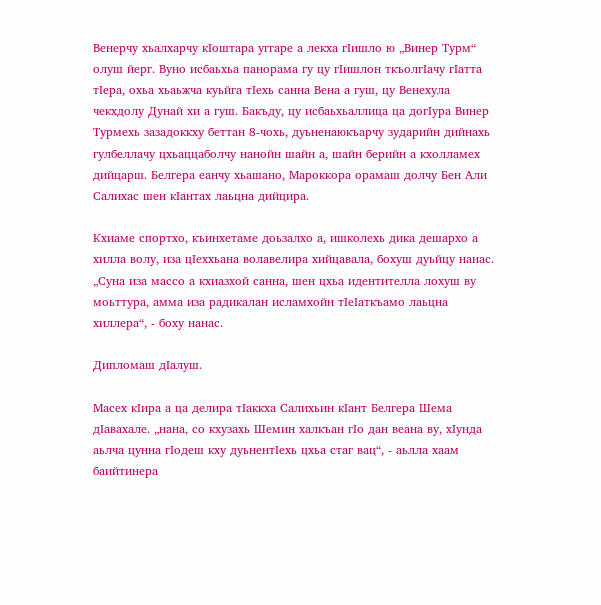Венерчу хьалхарчу кIоштара уггаре а лекха гIишло ю „Винер Турм“ олуш йерг. Вуно исбаьхьа панорама гу цу гIишлон ткъолгIачу гIатта тIера, охьа хьаьжча куьйга тIехь санна Вена а гуш, цу Венехула чекхдолу Дунай хи а гуш. Бакъду, цу исбаьхьаллица ца догIура Винер Турмехь зазадоккху беттан 8-чохь, дуьненаюкъарчу зударийн дийнахь гулбеллачу цхьаццаболчу нанойн шайн а, шайн берийн а кхолламех дийцарш. Белгера еанчу хьашано, Мароккора орамаш долчу Бен Али Салихас шен кIантах лаьцна дийцира.

Кхиаме спортхо, къинхетаме доьзалхо а, ишколехь дика дешархо а хилла волу, иза цIеххьана волавелира хийцавала, бохуш дуьйцу нанас. „Суна иза массо а кхиазхой санна, шен цхьа идентителла лохуш ву моьттура, амма иза радикалан исламхойн тIеIаткъамо лаьцна хиллера“, - боху нанас.

Дипломаш дIалуш.

Масех кIира а ца делира тIаккха Салихьин кIант Белгера Шема дIавахале. „нана, со кхузахь Шемин халкъан гIо дан веана ву, хIунда аьлча цунна гIодеш кху дуьнентIехь цхьа стаг вац“, - аьлла хаам баийтинера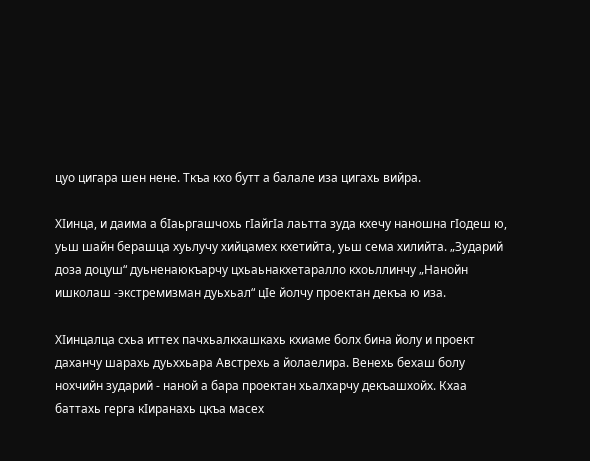цуо цигара шен нене. Ткъа кхо бутт а балале иза цигахь вийра.

ХIинца, и даима а бIаьргашчохь гIайгIа лаьтта зуда кхечу наношна гIодеш ю, уьш шайн берашца хуьлучу хийцамех кхетийта, уьш сема хилийта. „Зударий доза доцуш“ дуьненаюкъарчу цхьаьнакхетаралло кхоьллинчу „Нанойн ишколаш -экстремизман дуьхьал“ цIе йолчу проектан декъа ю иза.

ХIинцалца схьа иттех пачхьалкхашкахь кхиаме болх бина йолу и проект даханчу шарахь дуьххьара Австрехь а йолаелира. Венехь бехаш болу нохчийн зударий - наной а бара проектан хьалхарчу декъашхойх. Кхаа баттахь герга кIиранахь цкъа масех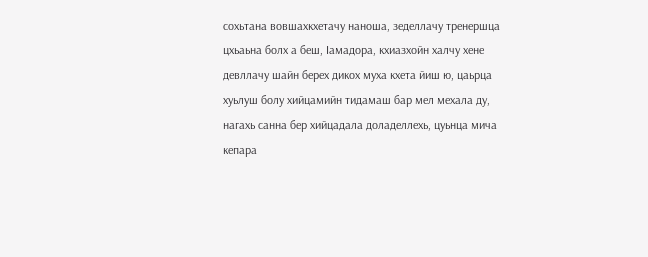сохьтана вовшахкхетачу наноша, зеделлачу тренершца цхьаьна болх а беш, Iамадора, кхиазхойн халчу хене девллачу шайн берех дикох муха кхета йиш ю, цаьрца хуьлуш болу хийцамийн тидамаш бар мел мехала ду, нагахь санна бер хийцадала доладеллехь, цуьнца мича кепара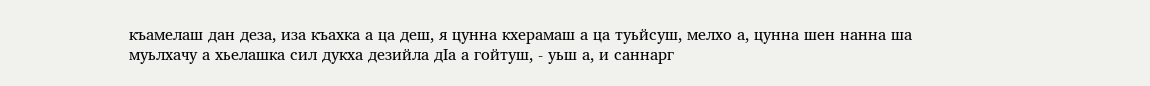къамелаш дан деза, иза къахка а ца деш, я цунна кхерамаш а ца туьйсуш, мелхо а, цунна шен нанна ша муьлхачу а хьелашка сил дукха дезийла дIа а гойтуш, - уьш а, и саннарг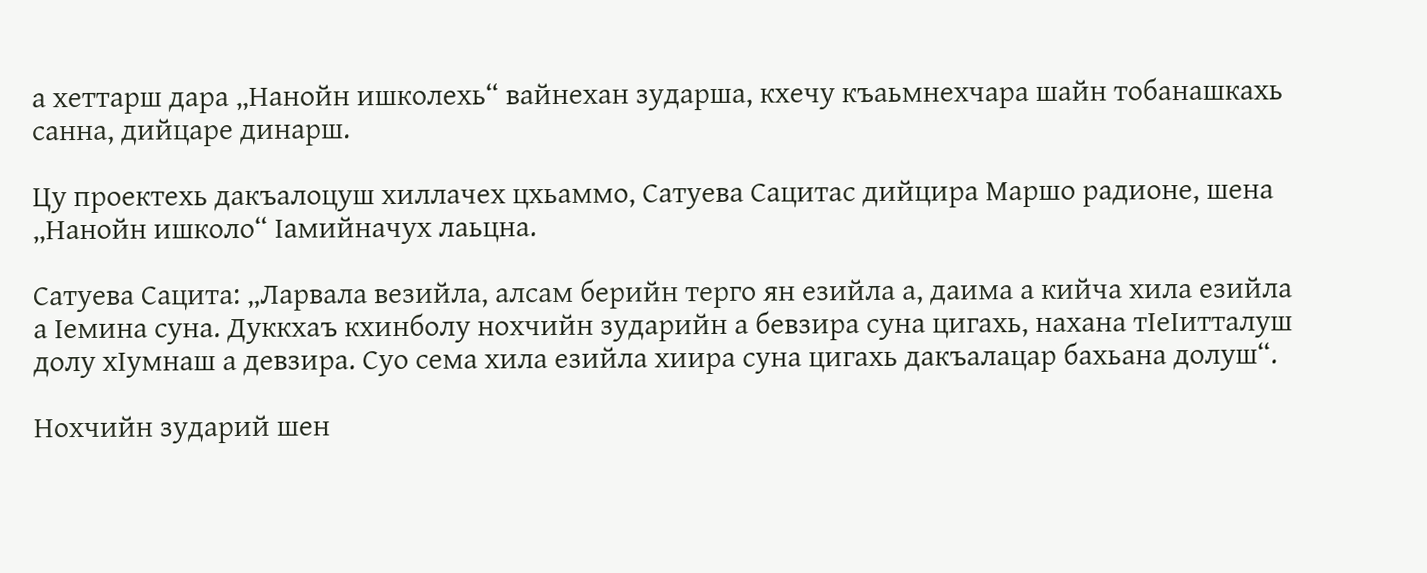а хеттарш дара „Нанойн ишколехь“ вайнехан зударша, кхечу къаьмнехчара шайн тобанашкахь санна, дийцаре динарш.

Цу проектехь дакъалоцуш хиллачех цхьаммо, Сатуева Сацитас дийцира Маршо радионе, шена „Нанойн ишколо“ Iамийначух лаьцна.

Сатуева Сацита: „Ларвала везийла, алсам берийн терго ян езийла а, даима а кийча хила езийла а Iемина суна. Дуккхаъ кхинболу нохчийн зударийн а бевзира суна цигахь, нахана тIеIитталуш долу хIумнаш а девзира. Суо сема хила езийла хиира суна цигахь дакъалацар бахьана долуш“.

Нохчийн зударий шен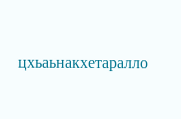цхьаьнакхетаралло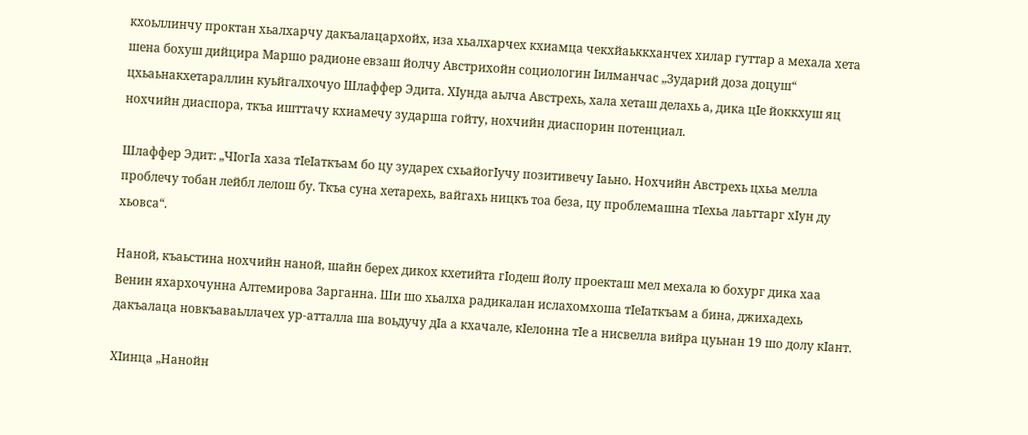кхоьллинчу проктан хьалхарчу дакъалацархойх, иза хьалхарчех кхиамца чекхйаьккханчех хилар гуттар а мехала хета шена бохуш дийцира Маршо радионе евзаш йолчу Австрихойн социологин Iилманчас „Зударий доза доцуш“ цхьаьнакхетараллин куьйгалхочуо Шлаффер Эдита. ХIунда аьлча Австрехь, хала хеташ делахь а, дика цIе йоккхуш яц нохчийн диаспора, ткъа ишттачу кхиамечу зударша гойту, нохчийн диаспорин потенциал.

Шлаффер Эдит: „ЧIогIа хаза тIеIаткъам бо цу зударех схьайогIучу позитивечу Iаьно. Нохчийн Австрехь цхьа мелла проблечу тобан лейбл лелош бу. Ткъа суна хетарехь, вайгахь ницкъ тоа беза, цу проблемашна тIехьа лаьттарг хIун ду хьовса“.

Наной, къаьстина нохчийн наной, шайн берех дикох кхетийта гIодеш йолу проекташ мел мехала ю бохург дика хаа Венин яхархочунна Алтемирова Зарганна. Ши шо хьалха радикалан ислахомхоша тIеIаткъам а бина, джихадехь дакъалаца новкъаваьллачех ур-атталла ша воьдучу дIа а кхачале, кIелонна тIе а нисвелла вийра цуьнан 19 шо долу кIант.

ХIинца „Нанойн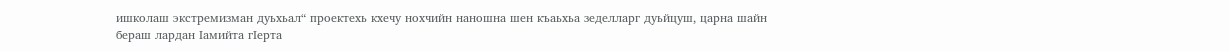ишколаш экстремизман дуьхьал“ проектехь кхечу нохчийн наношна шен къаьхьа зеделларг дуьйцуш, царна шайн бераш лардан Iамийта гIерта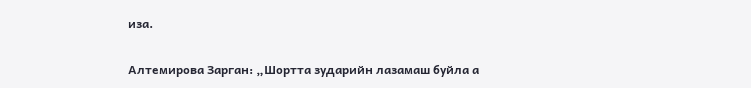иза.

Алтемирова Зарган: „Шортта зударийн лазамаш буйла а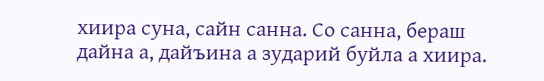хиира суна, сайн санна. Со санна, бераш дайна а, дайъина а зударий буйла а хиира.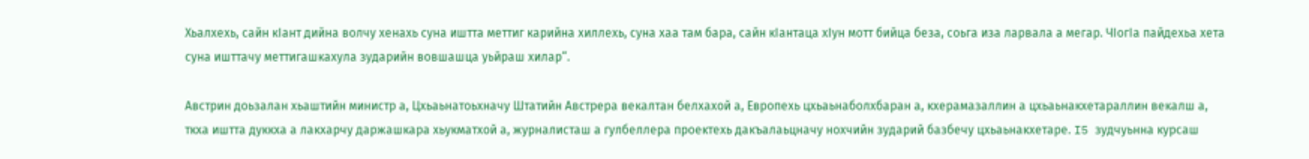Хьалхехь, сайн кIант дийна волчу хенахь суна иштта меттиг карийна хиллехь, суна хаа там бара, сайн кIантаца хIун мотт бийца беза, соьга иза ларвала а мегар. ЧIогIа пайдехьа хета суна ишттачу меттигашкахула зударийн вовшашца уьйраш хилар“.

Австрин доьзалан хьаштийн министр а, Цхьаьнатоьхначу Штатийн Австрера векалтан белхахой а, Европехь цхьаьнаболхбаран а, кхерамазаллин а цхьаьнакхетараллин векалш а, ткха иштта дуккха а лакхарчу даржашкара хьукматхой а, журналисташ а гулбеллера проектехь дакъалаьцначу нохчийн зударий базбечу цхьаьнакхетаре. I5 зудчуьнна курсаш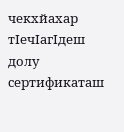чекхйахар тIечIагIдеш долу сертификаташ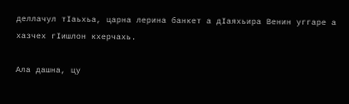деллачул тIаьхьа, царна лерина банкет а дIаяхьира Венин уггаре а хазчех гIишлон кхерчахь.

Ала дашна, цу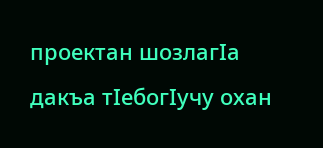проектан шозлагIа дакъа тIебогIучу охан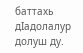баттахь дIадолалур долуш ду.